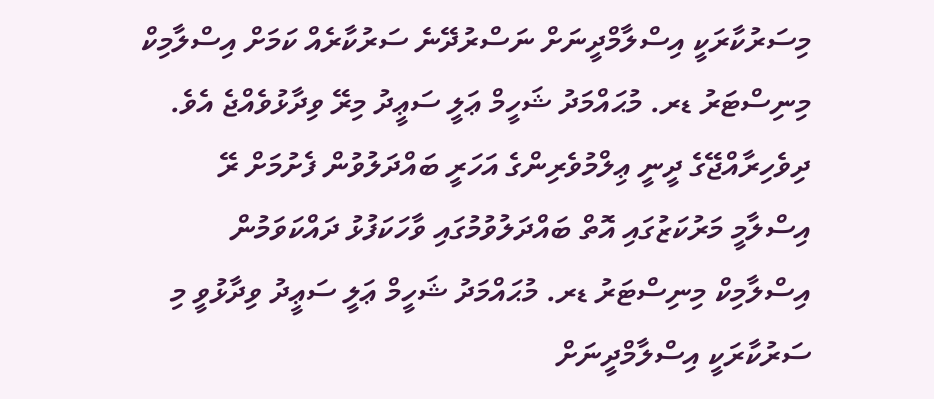މިސަރުކާރަކީ އިސްލާމްދީނަށް ނަސްރުދޭނެ ސަރުކާރެއް ކަމަށް އިސްލާމިކް މިނިސްޓަރު ޑރ. މުޙައްމަދު ޝަހީމް ޢަލީ ސަޢީދު މިރޭ ވިދާޅުވެއްޖެ އެވެ.
ދިވެހިރާއްޖޭގެ ދީނީ ޢިލްމުވެރިންގެ އަހަރީ ބައްދަލުވުން ފެށުމަށް ރޭ އިސްލާމީ މަރުކަޒުގައި އޮތް ބައްދަލުވުމުގައި ވާހަކަފުޅު ދައްކަވަމުން އިސްލާމިކް މިނިސްޓަރު ޑރ. މުޙައްމަދު ޝަހީމް ޢަލީ ސަޢީދު ވިދާޅުވީ މި ސަރުކާރަކީ އިސްލާމްދީނަށް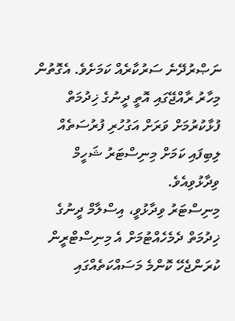ނަޞްރުދޭނެ ސަރުކާރެއް ކަމަށެވެ. އެގޮތުން މިހާރު ރާއްޖޭގައި އޮތީ ދީނުގެ ޚިދުމަތް ފުޅާކުރުމަށް ވަރަށް އަގުހުރި ފުރުސަތެއް ލިބިފައި ކަމަށް މިނިސްޓަރު ޝަހީމް ވިދާޅުވިއެވެ.
މިނިސްޓަރު ވިދާޅުވީ، އިސްލާމް ދީނުގެ ޚިދުމަތް ދެމެހެއްޓުމަށް އެ މިނިސްޓްރީން ކުރަންޖެހޭ ކޮންމެ މަސައްކަތެއްގައި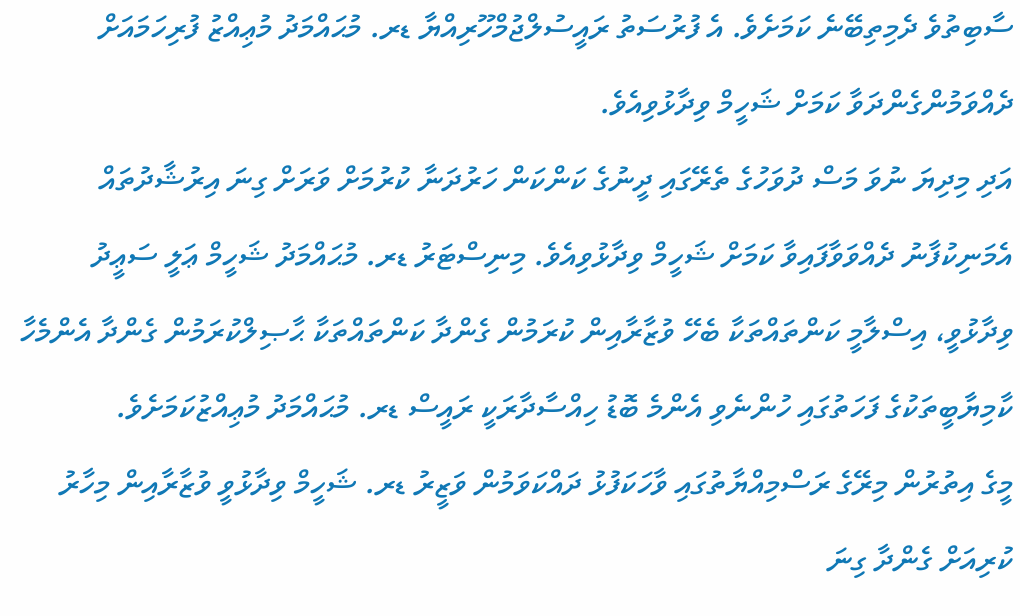ސާބިތުވެ ދެމިތިބޭނެ ކަމަށެވެ. އެ ފުރުސަތު ރައީސުލްޖުމްހޫރިއްޔާ ޑރ. މުޙައްމަދު މުޢިއްޒު ފުރިހަމައަށް ދެއްވަމުންގެންދަވާ ކަމަށް ޝަހީމް ވިދާޅުވިއެވެ.
އަދި މިދިޔަ ނުވަ މަސް ދުވަހުގެ ތެރޭގައި ދީނުގެ ކަންކަން ހަރުދަނާ ކުރުމަށް ވަރަށް ގިނަ އިރުޝާދުތައް އެމަނިކުފާނު ދެއްވަވާފައިވާ ކަމަށް ޝަހީމް ވިދާޅުވިއެވެ. މިނިސްޓަރު ޑރ. މުޙައްމަދު ޝަހީމް ޢަލީ ސަޢީދު ވިދާޅުވީ، އިސްލާމީ ކަންތައްތަކާ ބެހޭ ވުޒާރާއިން ކުރަމުން ގެންދާ ކަންތައްތަކާ ޙާޞިލްކުރަމުން ގެންދާ އެންމެހާ ކާމިޔާބީތަކުގެ ފަހަތުގައި ހުންނެވި އެންމެ ބޮޑު ހިއްސާދާރަކީ ރައީސް ޑރ. މުޙައްމަދު މުޢިއްޒުކަމަށެވެ.
މީގެ އިތުރުން މިރޭގެ ރަސްމިއްޔާތުގައި ވާހަކަފުޅު ދައްކަވަމުން ވަޒީރު ޑރ. ޝަހީމް ވިދާޅުވީ ވުޒާރާއިން މިހާރު ކުރިއަށް ގެންދާ ގިނަ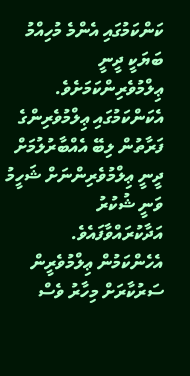ކަންކަމުގައި އެންމެ މުހިއްމު ބަޔަކީ ދީނީ ޢިލްމުވެރިންކަމަށެވެ. އެކަންކަމުގައި ޢިލްމުވެރިންގެ ފަރާތުން ލިބޭ އެއްބާރުލުމަށް ދީނީ ޢިލްމުވެރިންނަށް ޝަހީމު ވަނީ ޝުކުރު އަދާކުރައްވާފައެވެ.
އެހެންކަމުން ޢިލްމުވެރީން ސަރުކާރަށް މިހާރު ވެސް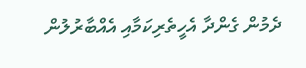ދެމުން ގެންދާ އެހީތެރިކަމާއި އެއްބާރުލުން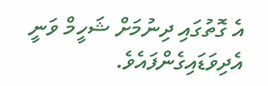އެ ގޮތުގައި ދިނުމަށް ޝަހީމް ވަނީ އެދިވަޑައިގެންފައެވެ.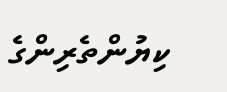ކިޔުންތެރިންގެ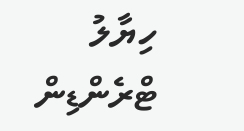ހިޔާލު
ޓްރެންޑިން